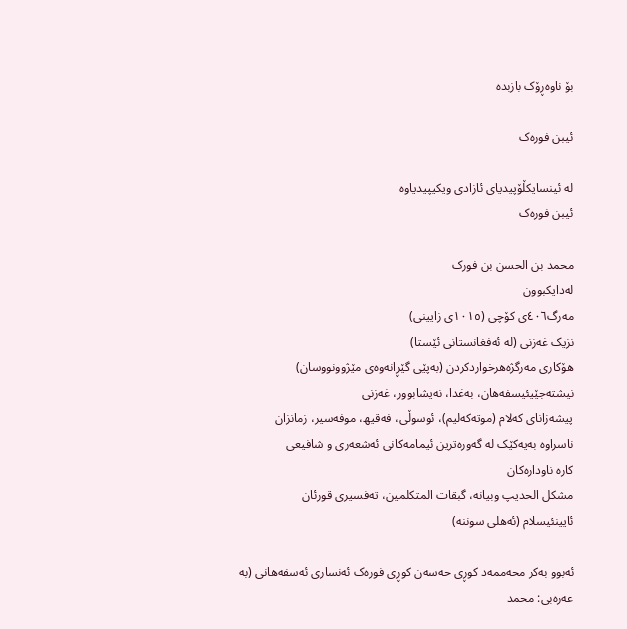بۆ ناوەڕۆک بازبدە

ئیبن فورەک

لە ئینسایکڵۆپیدیای ئازادی ویکیپیدیاوە
ئیبن فورەک

محمد بن الحسن بن فورک
لەدایکبوون
مەرگ٤٠٦ی کۆچی (١٠١٥ی زایینی)
نزیک غەزنی (لە ئەفغانستانی ئێستا)
ھۆکاری مەرگژەھرخواردکردن (بەپێی گێڕانەوەی مێژوونووسان)
نیشتەجێیئیسفەھان، بەغدا، نەیشابوور، غەزنی
پیشەزانای کەلام (موتەکەلیم)، ئوسوڵی، فەقیھ، موفەسیر، زمانزان
ناسراوە بەیەکێک لە گەورەترین ئیمامەکانی ئەشعەری و شافیعی
کارە ناودارەکان
مشکل الحدیپ وبیانە، گبقات المتکلمین، تەفسیری قورئان
ئایینئیسلام (ئەھلی سوننە)

ئەبوو بەکر محەممەد کوڕی حەسەن کوڕی فورەک ئەنساری ئەسفەھانی (بە عەرەبی: محمد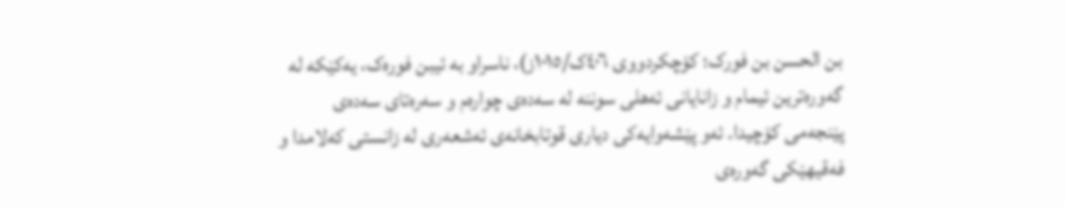بن الحسن بن فورک؛ کۆچکردووی ٤٠٦ک/١٠١٥ز)، ناسراو بە ئیبن فورەک، یەکێکە لە گەورەترین ئیمام و زانایانی ئەھلی سوننە لە سەدەی چوارەم و سەرەتای سەدەی پێنجەمی کۆچیدا. ئەو پێشەوایەکی دیاری قوتابخانەی ئەشعەری لە زانستی کەلامدا و فەقیھێکی گەورەی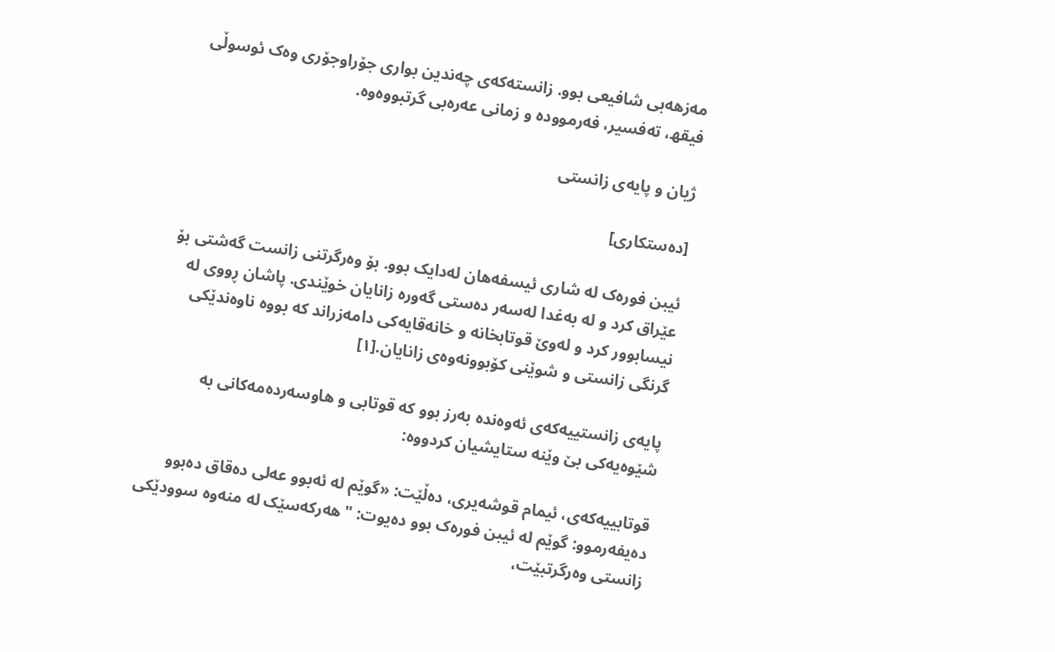مەزھەبی شافیعی بوو. زانستەکەی چەندین بواری جۆراوجۆری وەک ئوسوڵی فیقھ، تەفسیر، فەرموودە و زمانی عەرەبی گرتبووەوە.

ژیان و پایەی زانستی

[دەستکاری]

ئیبن فورەک لە شاری ئیسفەھان لەدایک بوو. بۆ وەرگرتنی زانست گەشتی بۆ عێراق کرد و لە بەغدا لەسەر دەستی گەورە زانایان خوێندی. پاشان ڕووی لە نیسابوور کرد و لەوێ قوتابخانە و خانەقایەکی دامەزراند کە بووە ناوەندێکی گرنگی زانستی و شوێنی کۆبوونەوەی زانایان.[١]

پایەی زانستییەکەی ئەوەندە بەرز بوو کە قوتابی و ھاوسەردەمەکانی بە شێوەیەکی بێ وێنە ستایشیان کردووە:

قوتابییەکەی، ئیمام قوشەیری، دەڵێت: «گوێم لە ئەبوو عەلی دەقاق دەبوو دەیفەرموو: گوێم لە ئیبن فورەک بوو دەیوت: "ھەرکەسێک لە منەوە سوودێکی زانستی وەرگرتبێت،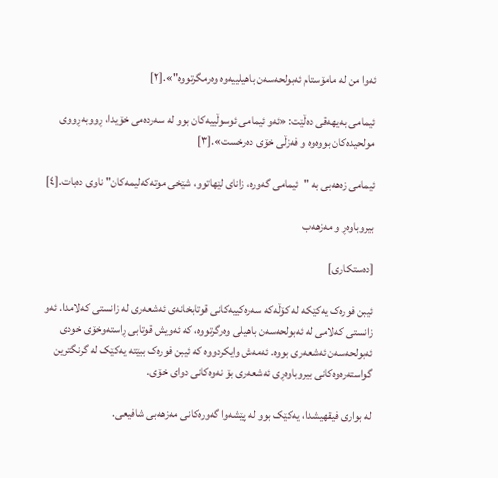ئەوا من لە مامۆستام ئەبولحەسەن باھیلییەوە وەرمگرتووە"».[٢]

ئیمامی بەیھەقی دەڵێت: «ئەو ئیمامی ئوسوڵییەکان بوو لە سەردەمی خۆیدا، ڕووبەڕووی مولحیدەکان بووەوە و فەزڵی خۆی دەرخست».[٣]

ئیمامی زەھەبی بە "ئیمامی گەورە، زانای لێھاتوو، شێخی موتەکەلیمەکان" ناوی دەبات.[٤]

بیروباوەڕ و مەزھەب

[دەستکاری]

ئیبن فورەک یەکێکە لە کۆڵەکە سەرەکییەکانی قوتابخانەی ئەشعەری لە زانستی کەلامدا. ئەو زانستی کەلامی لە ئەبولحەسەن باھیلی وەرگرتووە، کە ئەویش قوتابی ڕاستەوخۆی خودی ئەبولحەسەن ئەشعەری بووە. ئەمەش وایکردووە کە ئیبن فورەک ببێتە یەکێک لە گرنگترین گواستەرەوەکانی بیروباوەڕی ئەشعەری بۆ نەوەکانی دوای خۆی.

لە بواری فیقھیشدا، یەکێک بوو لە پێشەوا گەورەکانی مەزھەبی شافیعی.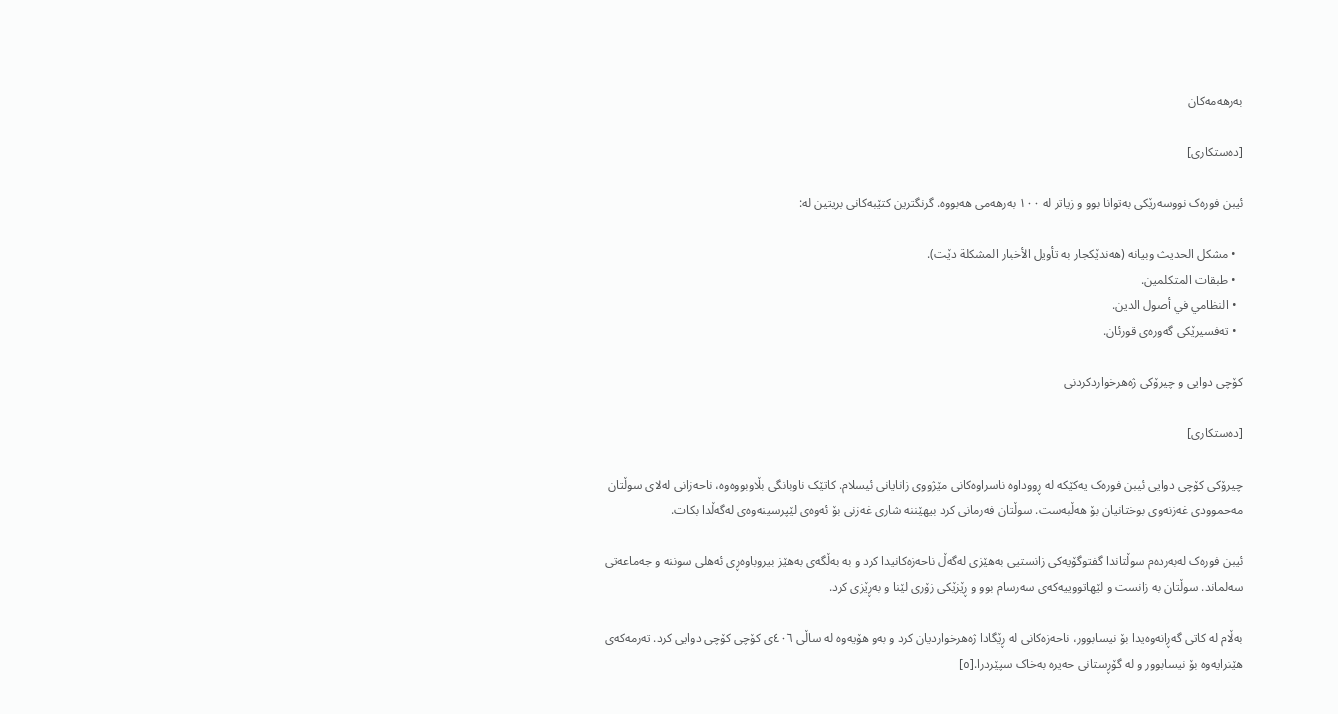بەرھەمەکان

[دەستکاری]

ئیبن فورەک نووسەرێکی بەتوانا بوو و زیاتر لە ١٠٠ بەرھەمی ھەبووە. گرنگترین کتێبەکانی بریتین لە:

  • مشكل الحديث وبيانه (هەندێکجار بە تأويل الأخبار المشكلة دێت).
  • طبقات المتكلمين.
  • النظامي في أصول الدين.
  • تەفسیرێکی گەورەی قورئان.

کۆچی دوایی و چیرۆکی ژەھرخواردکردنی

[دەستکاری]

چیرۆکی کۆچی دوایی ئیبن فورەک یەکێکە لە ڕووداوە ناسراوەکانی مێژووی زانایانی ئیسلام. کاتێک ناوبانگی بڵاوبووەوە، ناحەزانی لەلای سوڵتان مەحموودی غەزنەوی بوختانیان بۆ ھەڵبەست. سوڵتان فەرمانی کرد بیھێننە شاری غەزنی بۆ ئەوەی لێپرسینەوەی لەگەڵدا بکات.

ئیبن فورەک لەبەردەم سوڵتاندا گفتوگۆیەکی زانستیی بەھێزی لەگەڵ ناحەزەکانیدا کرد و بە بەڵگەی بەھێز بیروباوەڕی ئەھلی سوننە و جەماعەتی سەلماند. سوڵتان بە زانست و لێھاتووییەکەی سەرسام بوو و ڕێزێکی زۆری لێنا و بەڕێزی کرد.

بەڵام لە کاتی گەڕانەوەیدا بۆ نیسابوور، ناحەزەکانی لە ڕێگادا ژەھرخواردیان کرد و بەو ھۆیەوە لە ساڵی ٤٠٦ی کۆچی کۆچی دوایی کرد. تەرمەکەی ھێنرایەوە بۆ نیسابوور و لە گۆڕستانی حەیرە بەخاک سپێردرا.[٥]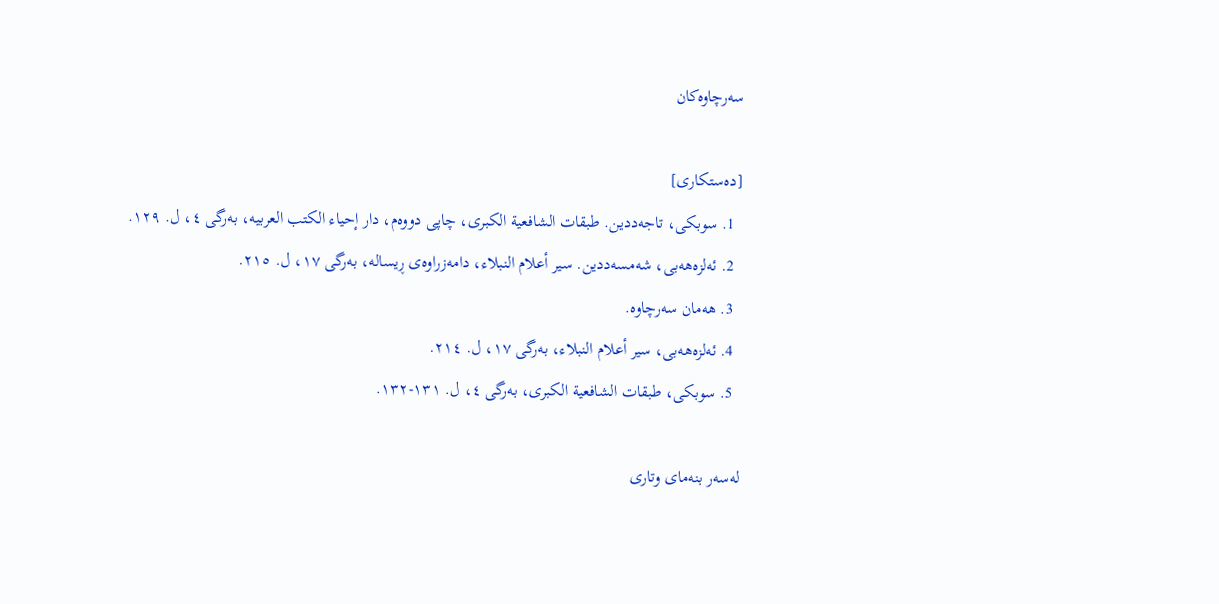سەرچاوەکان

[دەستکاری]
  1. سوبکی، تاجەددین. طبقات الشافعیة الکبرى، چاپی دووەم، دار إحیاء الکتب العربیە، بەرگی ٤، ل. ١٢٩.
  2. ئەلزەھەبی، شەمسەددین. سیر أعلام النبلاء، دامەزراوەی ڕیسالە، بەرگی ١٧، ل. ٢١٥.
  3. ھەمان سەرچاوە.
  4. ئەلزەھەبی، سیر أعلام النبلاء، بەرگی ١٧، ل. ٢١٤.
  5. سوبکی، طبقات الشافعیة الکبرى، بەرگی ٤، ل. ١٣١-١٣٢.

لەسەر بنەمای وتاری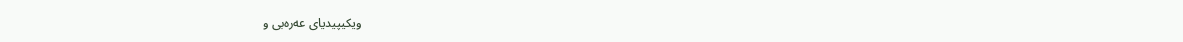ویکیپیدیای عەرەبی و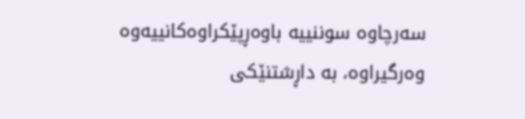سەرچاوە سوننییە باوەڕپێکراوەکانییەوە وەرگیراوە، بە داڕشتنێکی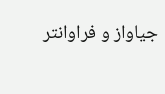جیاواز و فراوانتر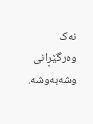نەک وەرگێڕانی وشەبەوشە.